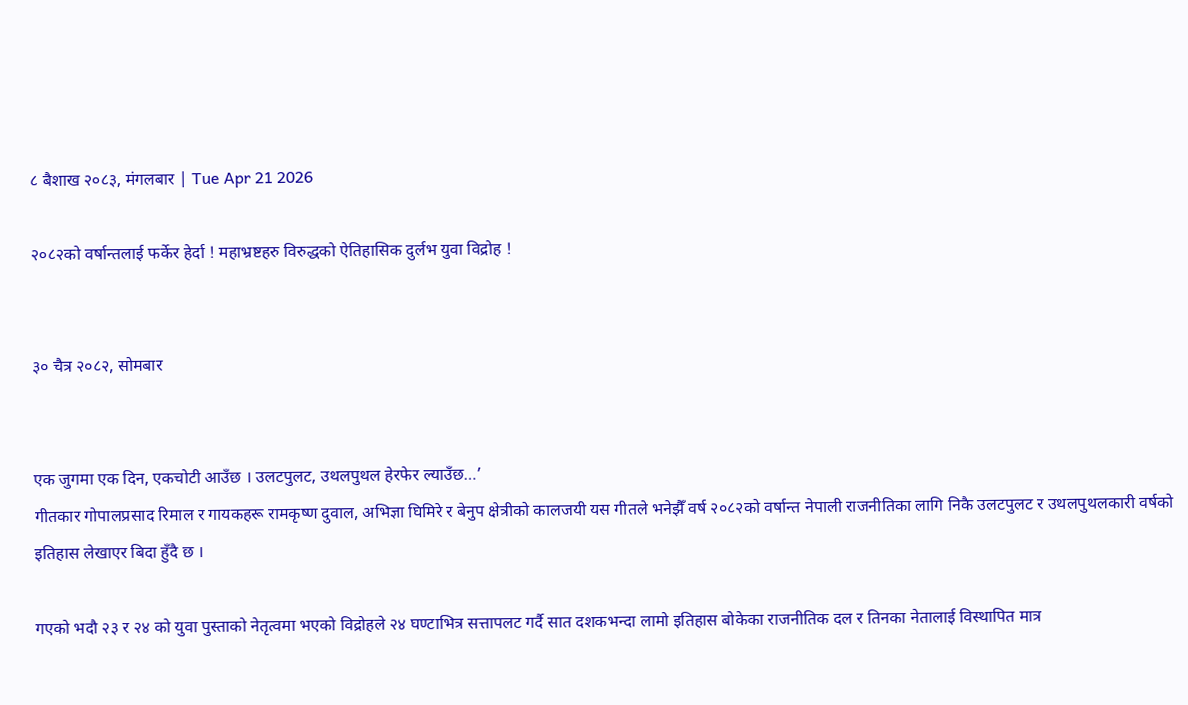८ बैशाख २०८३, मंगलबार | Tue Apr 21 2026

२०८२को वर्षान्तलाई फर्केर हेर्दा ! महाभ्रष्टहरु विरुद्धको ऐतिहासिक दुर्लभ युवा विद्रोह !


३० चैत्र २०८२, सोमबार


एक जुगमा एक दिन, एकचोटी आउँछ । उलटपुलट, उथलपुथल हेरफेर ल्याउँछ…’
गीतकार गोपालप्रसाद रिमाल र गायकहरू रामकृष्ण दुवाल, अभिज्ञा घिमिरे र बेनुप क्षेत्रीको कालजयी यस गीतले भनेझैँ वर्ष २०८२को वर्षान्त नेपाली राजनीतिका लागि निकै उलटपुलट र उथलपुथलकारी वर्षको इतिहास लेखाएर बिदा हुँदै छ ।

गएको भदौ २३ र २४ को युवा पुस्ताको नेतृत्वमा भएको विद्रोहले २४ घण्टाभित्र सत्तापलट गर्दै सात दशकभन्दा लामो इतिहास बोकेका राजनीतिक दल र तिनका नेतालाई विस्थापित मात्र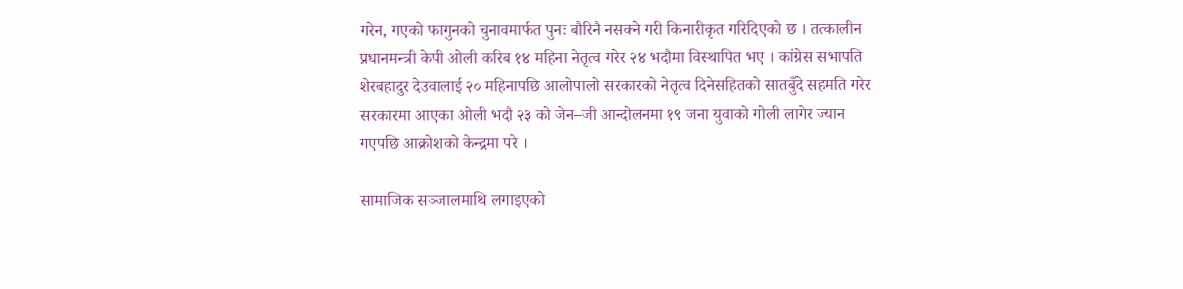गरेन, गएको फागुनको चुनावमार्फत पुनः बौरिनै नसक्ने गरी किनारीकृत गरिदिएको छ । तत्कालीन प्रधानमन्त्री केपी ओली करिब १४ महिना नेतृत्व गरेर २४ भदौमा विस्थापित भए । कांग्रेस सभापति शेरबहादुर देउवालाई २० महिनापछि आलोपालो सरकारको नेतृत्व दिनेसहितको सातबुँदे सहमति गरेर सरकारमा आएका ओली भदौ २३ को जेन–जी आन्दोलनमा १९ जना युवाको गोली लागेर ज्यान गएपछि आक्रोशको केन्द्रमा परे ।

सामाजिक सञ्जालमाथि लगाइएको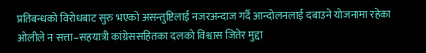प्रतिबन्धको विरोधबाट सुरु भएको असन्तुष्टिलाई नजरअन्दाज गर्दै आन्दोलनलाई दबाउने योजनामा रहेका ओलीले न सत्ता–सहयात्री कांग्रेससहितका दलको विश्वास जितेर मुद्दा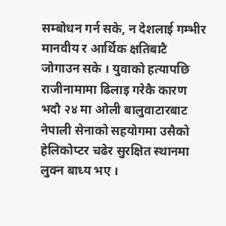सम्बोधन गर्न सके, न देशलाई गम्भीर मानवीय र आर्थिक क्षतिबाटै जोगाउन सके । युवाको हत्यापछि राजीनामामा ढिलाइ गरेकै कारण भदौ २४ मा ओली बालुवाटारबाट नेपाली सेनाको सहयोगमा उसैको हेलिकोप्टर चढेर सुरक्षित स्थानमा लुक्न बाध्य भए ।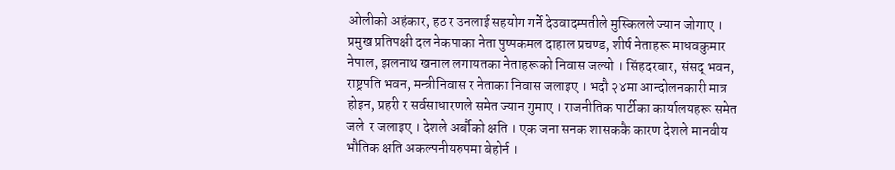ओलीको अहंकार, हठ र उनलाई सहयोग गर्ने देउवादम्पतीले मुस्किलले ज्यान जोगाए । प्रमुख प्रतिपक्षी दल नेकपाका नेता पुष्पकमल दाहाल प्रचण्ड, शीर्ष नेताहरू माधवकुमार नेपाल, झलनाथ खनाल लगायतका नेताहरूको निवास जल्यो । सिंहदरबार, संसद् भवन, राष्ट्रपति भवन, मन्त्रीनिवास र नेताका निवास जलाइए । भदौ २४मा आन्दोलनकारी मात्र होइन, प्रहरी र सर्वसाधारणले समेत ज्यान गुमाए । राजनीतिक पार्टीका कार्यालयहरू समेत जले  र जलाइए । देशले अर्बौको क्षति । एक जना सनक शासककै कारण देशले मानवीय भौतिक क्षति अकल्पनीयरुपमा बेहोर्न ।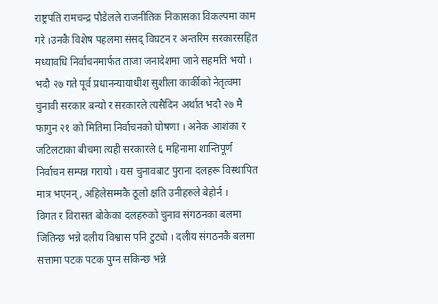राष्ट्रपति रामचन्द्र पौडेलले राजनीतिक निकासका विकल्पमा काम गरे ।उनकै विशेष पहलमा संसद् विघटन र अन्तरिम सरकारसहित मध्यावधि निर्वाचनमार्फत ताजा जनादेशमा जाने सहमति भयो । भदौ २७ गते पूर्व प्रधानन्यायाधीश सुशीला कार्कीको नेतृत्वमा चुनावी सरकार बन्यो र सरकारले त्यसैदिन अर्थात भदौ २७ मै फागुन २१ को मितिमा निर्वाचनको घोषणा । अनेक आशंका र जटिलटाका बीचमा त्यही सरकारले ६ महिनामा शान्तिपूर्ण निर्वाचन सम्पन्न गरायो । यस चुनावबाट पुराना दलहरू विस्थापित मात्र भएनन्, अहिलेसम्मकै ठूलो क्षति उनीहरुले बेहोर्न ।
विगत र विरासत बोकेका दलहरुको चुनाव संगठनका बलमा जितिन्छ भन्ने दलीय विश्वास पनि टुट्यो । दलीय संगठनकै बलमा सत्तामा पटक पटक पुग्न सकिन्छ भन्ने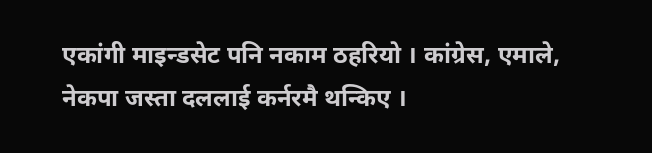एकांगी माइन्डसेट पनि नकाम ठहरियो । कांग्रेस, एमाले, नेकपा जस्ता दललाई कर्नरमै थन्किए ।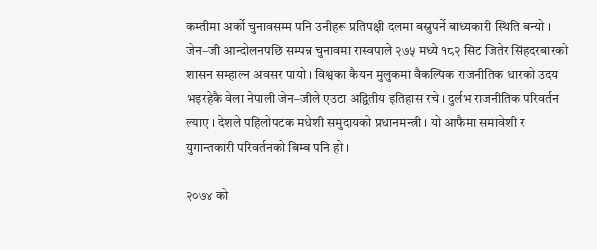कम्तीमा अर्को चुनावसम्म पनि उनीहरू प्रतिपक्षी दलमा बस्नुपर्ने बाध्यकारी स्थिति बन्यो । जेन–जी आन्दोलनपछि सम्पन्न चुनावमा रास्वपाले २७५ मध्ये १८२ सिट जितेर सिंहदरबारको शासन सम्हाल्न अवसर पायो । विश्वका कैयन मुलुकमा वैकल्पिक राजनीतिक धारको उदय भइरहेकै वेला नेपाली जेन–जीले एउटा अद्वितीय इतिहास रचे । दुर्लभ राजनीतिक परिवर्तन ल्याए । देशले पहिलोपटक मधेशी समुदायको प्रधानमन्त्री । यो आफैमा समावेशी र युगान्तकारी परिवर्तनको बिम्ब पनि हो ।

२०७४ को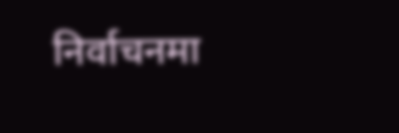निर्वाचनमा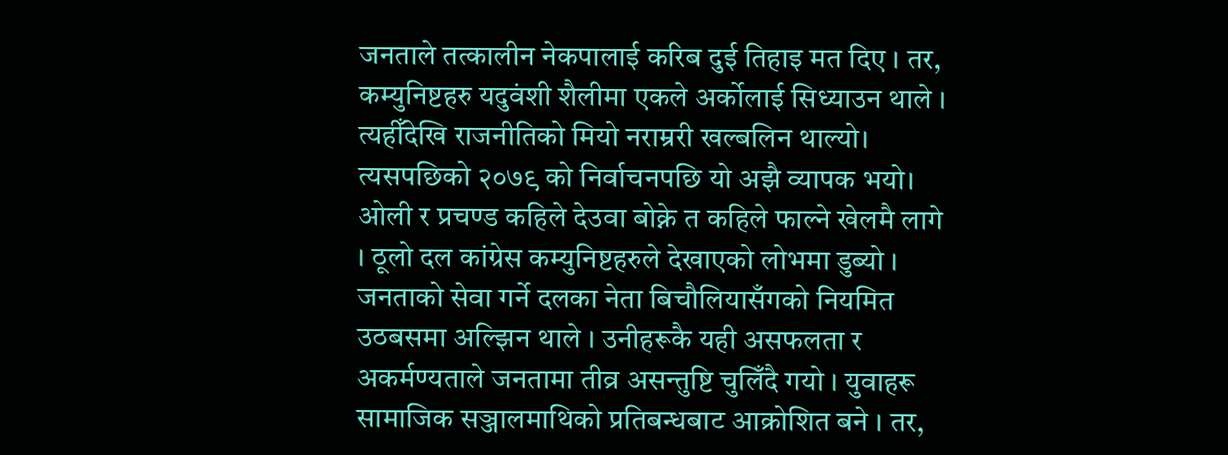जनताले तत्कालीन नेकपालाई करिब दुई तिहाइ मत दिए । तर, कम्युनिष्टहरु यदुवंशी शैलीमा एकले अर्कोलाई सिध्याउन थाले । त्यहीँदेखि राजनीतिको मियो नराम्ररी खल्बलिन थाल्यो। त्यसपछिको २०७९ को निर्वाचनपछि यो अझै व्यापक भयो। ओली र प्रचण्ड कहिले देउवा बोक्ने त कहिले फाल्ने खेलमै लागे । ठूलो दल कांग्रेस कम्युनिष्टहरुले देखाएको लोभमा डुब्यो । जनताको सेवा गर्ने दलका नेता बिचौलियासँगको नियमित उठबसमा अल्झिन थाले । उनीहरूकै यही असफलता र अकर्मण्यताले जनतामा तीव्र असन्तुष्टि चुलिँदै गयो । युवाहरू सामाजिक सञ्जालमाथिको प्रतिबन्धबाट आक्रोशित बने । तर,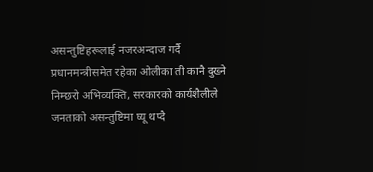असन्तुष्टिहरूलाई नजरअन्दाज गर्दै प्रधानमन्त्रीसमेत रहेका ओलीका ती कानै दुख्ने निम्छरो अभिव्यक्ति, सरकारको कार्यशैलीले जनताको असन्तुष्टिमा घ्यू थप्दै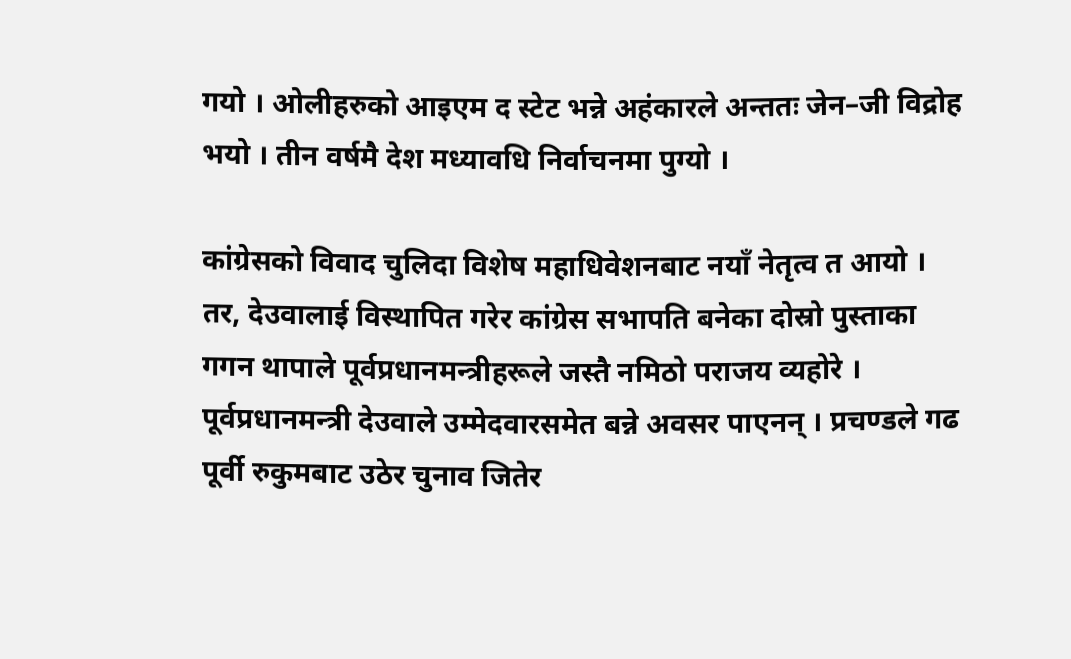गयो । ओलीहरुको आइएम द स्टेट भन्ने अहंकारले अन्ततः जेन–जी विद्रोह भयो । तीन वर्षमै देश मध्यावधि निर्वाचनमा पुग्यो ।

कांग्रेसको विवाद चुलिदा विशेष महाधिवेशनबाट नयाँ नेतृत्व त आयो । तर, देउवालाई विस्थापित गरेर कांग्रेस सभापति बनेका दोस्रो पुस्ताका गगन थापाले पूर्वप्रधानमन्त्रीहरूले जस्तै नमिठो पराजय व्यहोरे । पूर्वप्रधानमन्त्री देउवाले उम्मेदवारसमेत बन्ने अवसर पाएनन् । प्रचण्डले गढ पूर्वी रुकुमबाट उठेर चुनाव जितेर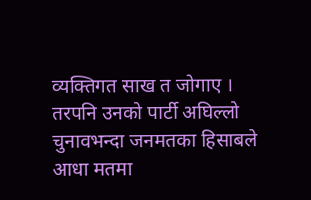व्यक्तिगत साख त जोगाए । तरपनि उनको पार्टी अघिल्लो चुनावभन्दा जनमतका हिसाबले आधा मतमा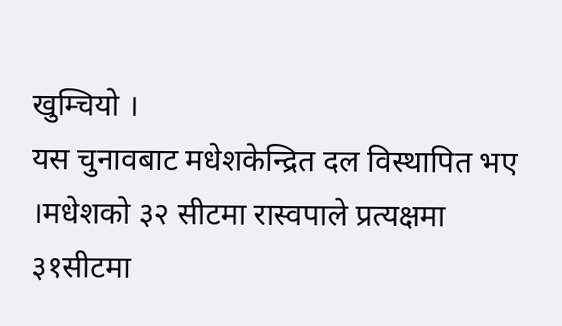खुम्चियो ।
यस चुनावबाट मधेशकेन्द्रित दल विस्थापित भए ।मधेशको ३२ सीटमा रास्वपाले प्रत्यक्षमा ३१सीटमा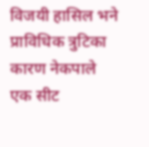विजयी हासिल भने प्राविधिक त्रुटिका कारण नेकपाले एक सीट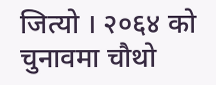जित्यो । २०६४ को चुनावमा चौथो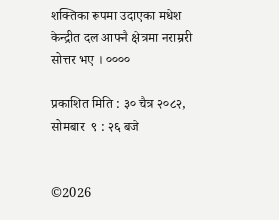शक्तिका रूपमा उदाएका मधेश केन्द्रीत दल आफ्नै क्षेत्रमा नराम्ररी सोत्तर भए । ००००

प्रकाशित मिति : ३० चैत्र २०८२, सोमबार  ९ : २६ बजे


©2026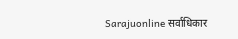Sarajuonline सर्वाधिकार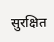सुरक्षित